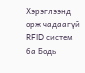Хэрэглээнд орж чадаагүй RFID систем ба Бодь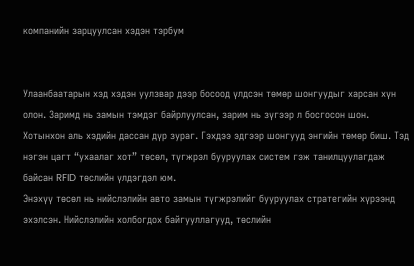компанийн зарцуулсан хэдэн тэрбум


Улаанбаатарын хэд хэдэн уулзвар дээр босоод үлдсэн төмөр шонгуудыг харсан хүн олон. Заримд нь замын тэмдэг байрлуулсан, зарим нь зүгээр л босгосон шон. Хотынхон аль хэдийн дассан дүр зураг. Гэхдээ эдгээр шонгууд энгийн төмөр биш. Тэд нэгэн цагт “ухаалаг хот” төсөл, түгжрэл бууруулах систем гэж танилцуулагдаж байсан RFID төслийн үлдэгдэл юм.
Энэхүү төсөл нь нийслэлийн авто замын түгжрэлийг бууруулах стратегийн хүрээнд эхэлсэн. Нийслэлийн холбогдох байгууллагууд, төслийн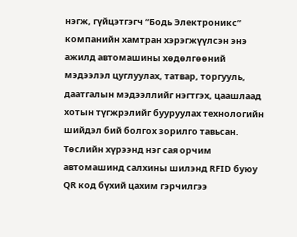нэгж, гүйцэтгэгч “Бодь Электроникс” компанийн хамтран хэрэгжүүлсэн энэ ажилд автомашины хөдөлгөөний мэдээлэл цуглуулах, татвар, торгууль, даатгалын мэдээллийг нэгтгэх, цаашлаад хотын түгжрэлийг бууруулах технологийн шийдэл бий болгох зорилго тавьсан.
Төслийн хүрээнд нэг сая орчим автомашинд салхины шилэнд RFID буюу QR код бүхий цахим гэрчилгээ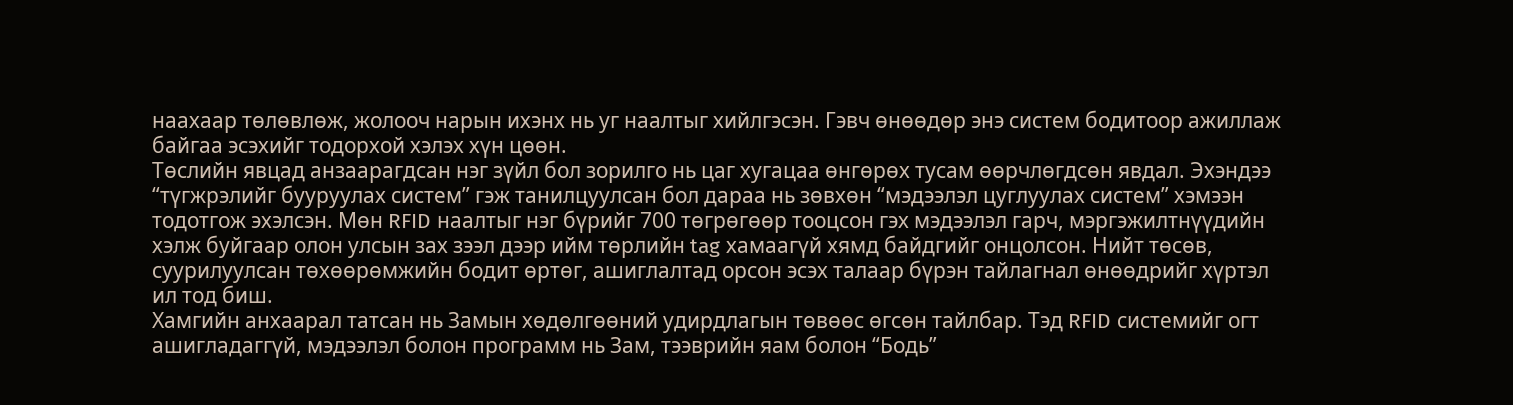наахаар төлөвлөж, жолооч нарын ихэнх нь уг наалтыг хийлгэсэн. Гэвч өнөөдөр энэ систем бодитоор ажиллаж байгаа эсэхийг тодорхой хэлэх хүн цөөн.
Төслийн явцад анзаарагдсан нэг зүйл бол зорилго нь цаг хугацаа өнгөрөх тусам өөрчлөгдсөн явдал. Эхэндээ “түгжрэлийг бууруулах систем” гэж танилцуулсан бол дараа нь зөвхөн “мэдээлэл цуглуулах систем” хэмээн тодотгож эхэлсэн. Мөн RFID наалтыг нэг бүрийг 700 төгрөгөөр тооцсон гэх мэдээлэл гарч, мэргэжилтнүүдийн хэлж буйгаар олон улсын зах зээл дээр ийм төрлийн tag хамаагүй хямд байдгийг онцолсон. Нийт төсөв, суурилуулсан төхөөрөмжийн бодит өртөг, ашиглалтад орсон эсэх талаар бүрэн тайлагнал өнөөдрийг хүртэл ил тод биш.
Хамгийн анхаарал татсан нь Замын хөдөлгөөний удирдлагын төвөөс өгсөн тайлбар. Тэд RFID системийг огт ашигладаггүй, мэдээлэл болон программ нь Зам, тээврийн яам болон “Бодь”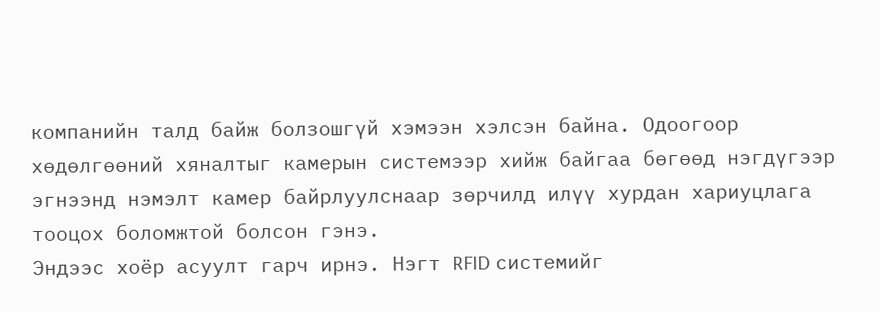компанийн талд байж болзошгүй хэмээн хэлсэн байна. Одоогоор хөдөлгөөний хяналтыг камерын системээр хийж байгаа бөгөөд нэгдүгээр эгнээнд нэмэлт камер байрлуулснаар зөрчилд илүү хурдан хариуцлага тооцох боломжтой болсон гэнэ.
Эндээс хоёр асуулт гарч ирнэ. Нэгт RFID системийг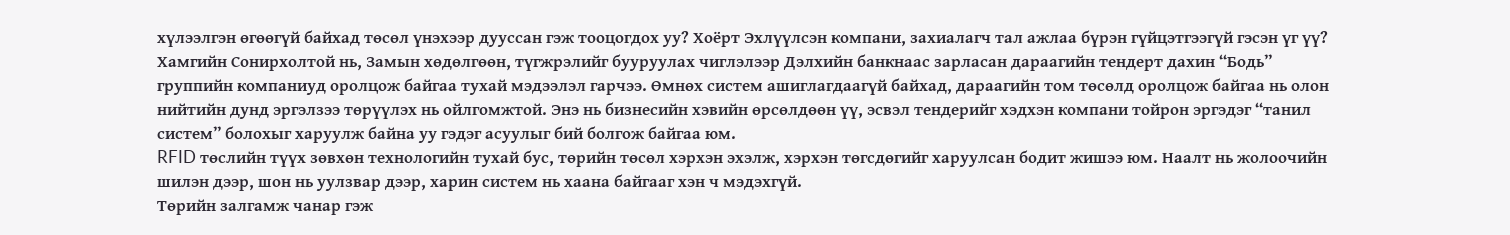хүлээлгэн өгөөгүй байхад төсөл үнэхээр дууссан гэж тооцогдох уу? Хоёрт Эхлүүлсэн компани, захиалагч тал ажлаа бүрэн гүйцэтгээгүй гэсэн үг үү?
Хамгийн Сонирхолтой нь, Замын хөдөлгөөн, түгжрэлийг бууруулах чиглэлээр Дэлхийн банкнаас зарласан дараагийн тендерт дахин “Бодь” группийн компаниуд оролцож байгаа тухай мэдээлэл гарчээ. Өмнөх систем ашиглагдаагүй байхад, дараагийн том төсөлд оролцож байгаа нь олон нийтийн дунд эргэлзээ төрүүлэх нь ойлгомжтой. Энэ нь бизнесийн хэвийн өрсөлдөөн үү, эсвэл тендерийг хэдхэн компани тойрон эргэдэг “танил систем” болохыг харуулж байна уу гэдэг асуулыг бий болгож байгаа юм.
RFID төслийн түүх зөвхөн технологийн тухай бус, төрийн төсөл хэрхэн эхэлж, хэрхэн төгсдөгийг харуулсан бодит жишээ юм. Наалт нь жолоочийн шилэн дээр, шон нь уулзвар дээр, харин систем нь хаана байгааг хэн ч мэдэхгүй.
Төрийн залгамж чанар гэж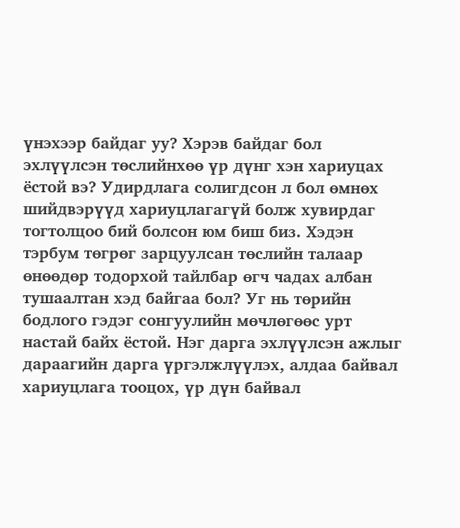үнэхээр байдаг уу? Хэрэв байдаг бол эхлүүлсэн төслийнхөө үр дүнг хэн хариуцах ёстой вэ? Удирдлага солигдсон л бол өмнөх шийдвэрүүд хариуцлагагүй болж хувирдаг тогтолцоо бий болсон юм биш биз. Хэдэн тэрбум төгрөг зарцуулсан төслийн талаар өнөөдөр тодорхой тайлбар өгч чадах албан тушаалтан хэд байгаа бол? Уг нь төрийн бодлого гэдэг сонгуулийн мөчлөгөөс урт настай байх ёстой. Нэг дарга эхлүүлсэн ажлыг дараагийн дарга үргэлжлүүлэх, алдаа байвал хариуцлага тооцох, үр дүн байвал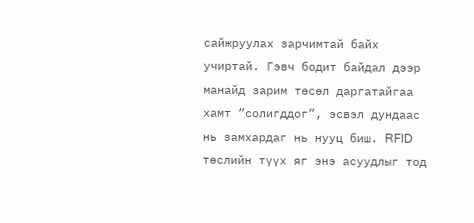сайжруулах зарчимтай байх учиртай. Гэвч бодит байдал дээр манайд зарим төсөл даргатайгаа хамт “солигддог”, эсвэл дундаас нь замхардаг нь нууц биш. RFID төслийн түүх яг энэ асуудлыг тод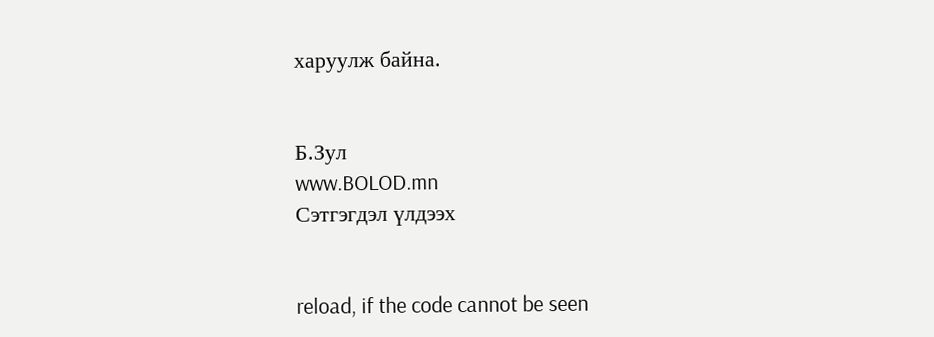харуулж байна.


Б.Зул
www.BOLOD.mn
Сэтгэгдэл үлдээх


reload, if the code cannot be seen